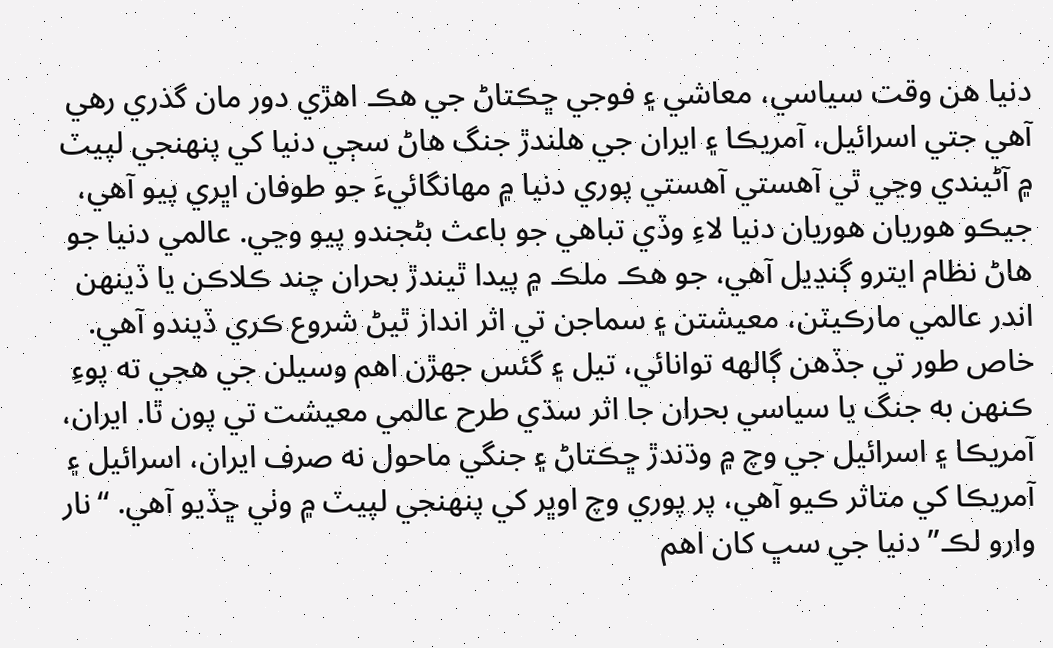دنيا هن وقت سياسي، معاشي ۽ فوجي ڇڪتاڻ جي هڪ اهڙي دور مان گذري رهي آهي جتي اسرائيل، آمريڪا ۽ ايران جي ھلندڙ جنگ ھاڻ سڄي دنيا کي پنھنجي لپيٽ ۾ آڻيندي وڃي ٿي آهستي آهستي پوري دنيا ۾ مهانگائيءَ جو طوفان اڀري پيو آھي، جيڪو ھوريان ھوريان دنيا لاءِ وڏي تباھي جو باعث بڻجندو پيو وڃي. عالمي دنيا جو ھاڻ نظام ايترو ڳنڍيل آهي، جو هڪ ملڪ ۾ پيدا ٿيندڙ بحران چند ڪلاڪن يا ڏينهن اندر عالمي مارڪيٽن، معيشتن ۽ سماجن تي اثر انداز ٿيڻ شروع ڪري ڏيندو آهي. خاص طور تي جڏهن ڳالهه توانائي، تيل ۽ گئس جهڙن اهم وسيلن جي هجي ته پوءِ ڪنهن به جنگ يا سياسي بحران جا اثر سڌي طرح عالمي معيشت تي پون ٿا. ايران، آمريڪا ۽ اسرائيل جي وچ ۾ وڌندڙ ڇڪتاڻ ۽ جنگي ماحول نه صرف ايران، اسرائيل ۽ آمريڪا کي متاثر ڪيو آهي، پر پوري وچ اوڀر کي پنهنجي لپيٽ ۾ وٺي ڇڏيو آهي. “نار وارو لڪ” دنيا جي سڀ کان اهم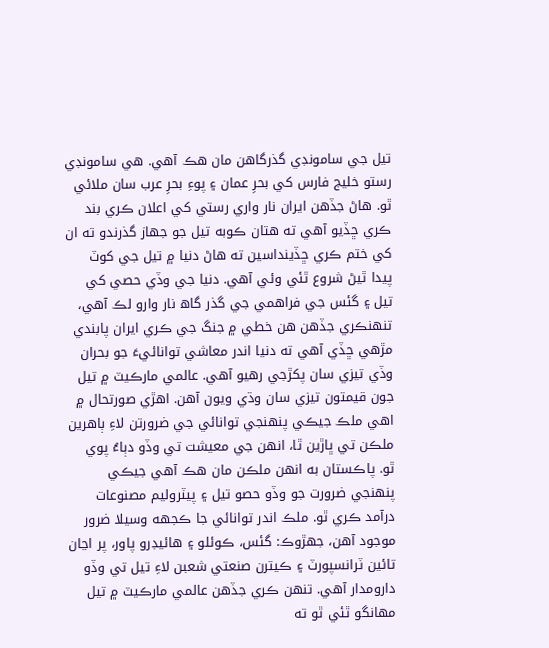تيل جي سامونڊي گذرگاهن مان هڪ آهي. هي سامونڊي رستو خليج فارس کي بحرِ عمان ۽ پوءِ بحرِ عرب سان ملائي ٿو. ھاڻ جڏھن ايران نار واري رستي کي اعلان ڪري بند ڪري ڇڏيو آهي ته ھتان ڪوبه تيل جو جھاز گذرندو ته ان کي ختم ڪري ڇڏينداسين ته ھاڻ دنيا ۾ تيل جي کوٽ پيدا ٿيڻ شروع ٿئي وئي آهي. دنيا جي وڏي حصي کي تيل ۽ گئس جي فراهمي جي گذر گاھ نار وارو لڪ آهي، تنهنڪري جڏهن هن خطي ۾ جنگ جي ڪري ايران پابندي مڙھي ڇڏي آھي ته دنيا اندر معاشي توانائيءَ جو بحران وڏي تيزي سان پکڙجي رھيو آهي. عالمي مارڪيٽ ۾ تيل جون قيمتون تيزي سان وڌي ويون آهن. اهڙي صورتحال ۾ اهي ملڪ جيڪي پنهنجي توانائي جي ضرورتن لاءِ ٻاهرين ملڪن تي ڀاڙين ٿا، انهن جي معيشت تي وڏو دٻاءُ پوي ٿو. پاڪستان به انهن ملڪن مان هڪ آهي جيڪي پنهنجي ضرورت جو وڏو حصو تيل ۽ پيٽروليم مصنوعات درآمد ڪري ٿو. ملڪ اندر توانائي جا ڪجهه وسيلا ضرور موجود آهن، جهڙوڪ: گئس، ڪوئلو ۽ هائيڊرو پاور، پر اڃان تائين ٽرانسپورٽ ۽ ڪيترن صنعتي شعبن لاءِ تيل تي وڏو دارومدار آهي. تنهن ڪري جڏهن عالمي مارڪيٽ ۾ تيل مهانگو ٿئي ٿو ته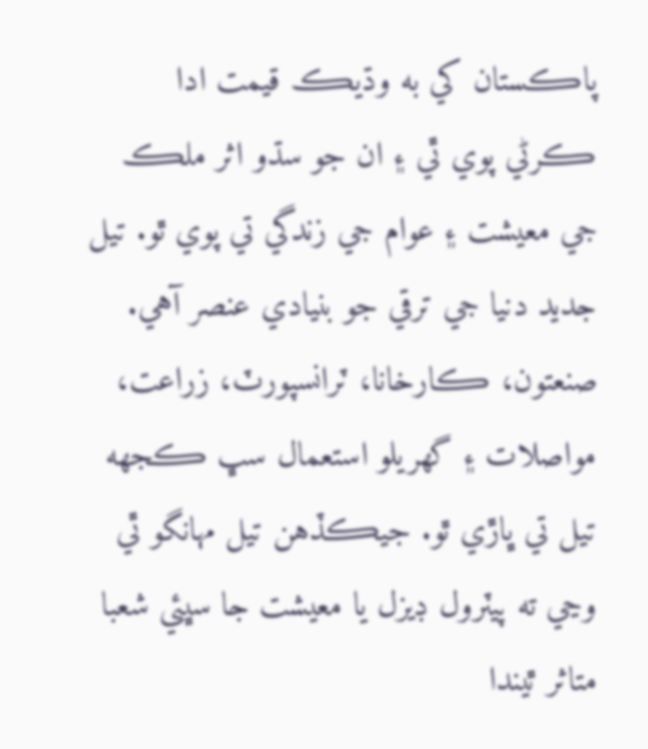پاڪستان کي به وڌيڪ قيمت ادا ڪرڻي پوي ٿي ۽ ان جو سڌو اثر ملڪ جي معيشت ۽ عوام جي زندگي تي پوي ٿو. تيل جديد دنيا جي ترقي جو بنيادي عنصر آهي. صنعتون، ڪارخانا، ٽرانسپورٽ، زراعت، مواصلات ۽ گهريلو استعمال سڀ ڪجهه تيل تي ڀاڙي ٿو. جيڪڏهن تيل مهانگو ٿي وڃي ته پيٽرول ڊيزل يا معيشت جا سڀئي شعبا متاثر ٿيندا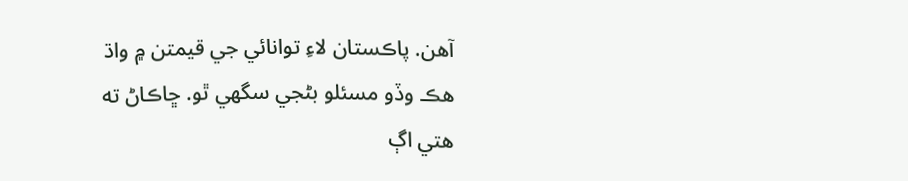آهن. پاڪستان لاءِ توانائي جي قيمتن ۾ واڌ هڪ وڏو مسئلو بڻجي سگهي ٿو. ڇاڪاڻ ته هتي اڳ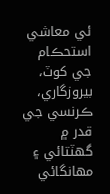ئي معاشي استحڪام جي کوٽ، بيروزگاري، ڪرنسي جي قدر ۾ گهٽتائي ۽ مهانگائي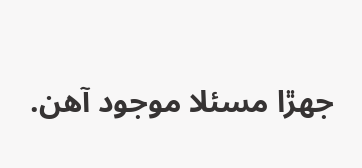جهڙا مسئلا موجود آهن.